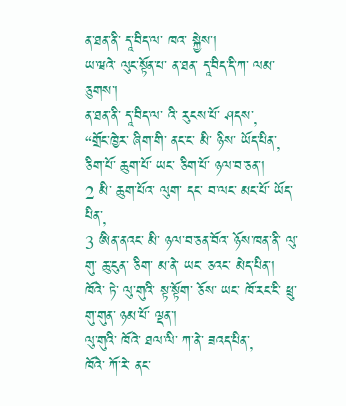ན་ཐན་ནི་ དཱ་བིད་ལ་ ཁའ་ སྐྱེས་།
ཡ་ཝའེ་ ལུང་སྟོན་པ་ ན་ཐན་ དཱ་བིད་དི་ཀ་ ལམ་ ཅུགས་།
ན་ཐན་ནི་ དཱ་བིད་ལ་ འི་ རུངས་པོ་ ཤདས་,
“གྲོང་ཁྱེར་ ཞིག་གི་ ནང་ང་ མི་ ཉིས་ ཡོད་པིན་,
ཅིག་པོ་ ཆུག་པོ་ ཡང་ ཅིག་པོ་ ཉལ་བ་ཅན་།
2 མི་ ཆུག་པོའ་ ལུག་ དང་ བ་ལང་ མང་པོ་ ཡོད་པིན་,
3 ཨིན་ནའང་ མི་ ཉལ་བ་ཅན་བོའ་ ཉོས་ཁན་ནི་ ལུ་གུ་ ཆུ་ངུན་ ཅིག་ མ་ནེ་ ཡང་ ཅའང་ མེད་པིན་།
ཁོའེ་ ཏེ་ ལུ་གུའི་ སྟ་སྟོག་ ཅོས་ ཡང་ ཁོ་རང་ངི་ ཕྲུ་གུ་གུན་ ཉམ་པོ་ ལྡན་།
ལུ་གུའི་ ཁོའེ་ ཐལ་ལི་ ཀ་ནེ་ ཟའད་པིན་,
ཁོའེ་ ཀོ་རེ་ ནང་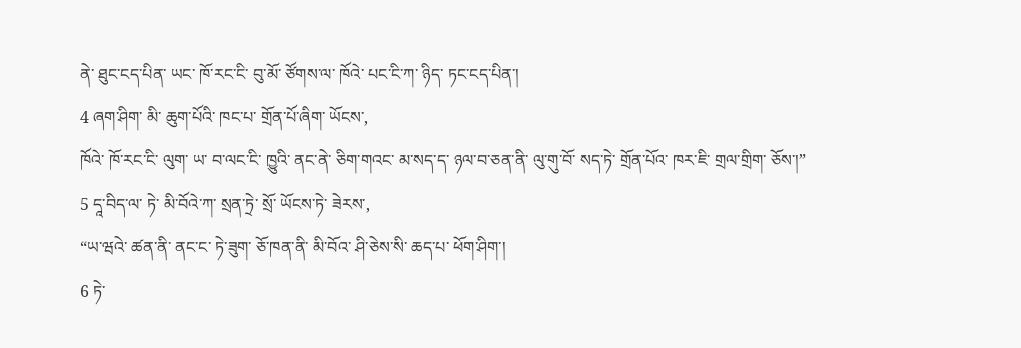ནེ་ ཐུང་ངད་པིན་ ཡང་ ཁོ་རང་ངི་ བུ་མོ་ ཙོགས་ལ་ ཁོའེ་ པང་ངི་ཀ་ ཉིད་ ཏང་ངད་པིན་།
4 ཞག་ཤིག་ མི་ ཆུག་པོའི་ ཁང་པ་ གྲོན་པོ་ཞིག་ ཡོངས་,
ཁོའེ་ ཁོ་རང་ངི་ ལུག་ ཡ་ བ་ལང་ངི་ ཁྱུའི་ ནང་ནེ་ ཅིག་གའང་ མ་སད་ད་ ཉལ་བ་ཅན་ནི་ ལུ་གུ་བོ་ སད་ཏེ་ གྲོན་པོའ་ ཁར་ཇི་ གྲལ་གྲིག་ ཅོས་།”
5 དཱ་བིད་ལ་ ཏེ་ མི་བོའེ་ཀ་ སྲན་ཏྲེ་ སྲོ་ ཡོངས་ཏེ་ ཟེརས་,
“ཡ་ཝའེ་ ཚན་ནི་ ནང་ང་ ཏེ་ཟུག་ ཅོ་ཁན་ནི་ མི་བོའ་ ཤི་ཅེས་སི་ ཆད་པ་ ཕོག་ཤིག་།
6 ཏེ་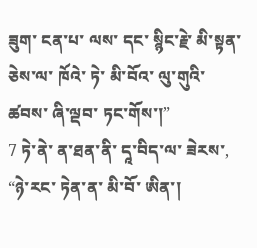ཟུག་ ངན་པ་ ལས་ དང་ སྙིང་རྗེ་ མི་སྟན་ཅེས་ལ་ ཁོའེ་ ཏེ་ མི་བོའ་ ལུ་གུའི་ ཚབས་ ཞི་ལྡབ་ ཏང་གོས་།”
7 ཏེ་ནེ་ ན་ཐན་ནི་ དཱ་བིད་ལ་ ཟེརས་,
“ཉེ་རང་ ཏེན་ན་ མི་བོ་ ཨིན་།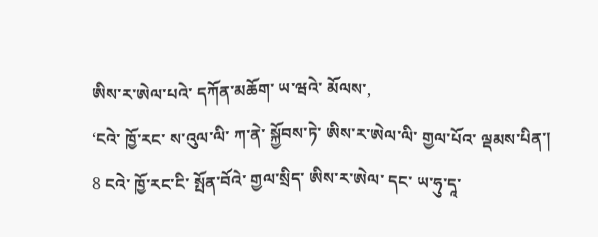ཨིས་ར་ཨེལ་པའེ་ དཀོན་མཆོག་ ཡ་ཝའེ་ མོལས་,
‘ངའེ་ ཁྱོ་རང་ ས་འུལ་ལི་ ཀ་ནེ་ སྐྱོབས་ཏེ་ ཨིས་ར་ཨེལ་ལི་ གྱལ་པོའ་ ལྡམས་པིན་།
8 ངའེ་ ཁྱོ་རང་ངི་ སྤོན་བོའེ་ གྱལ་སྲིད་ ཨིས་ར་ཨེལ་ དང་ ཡ་ཧུ་དཱ་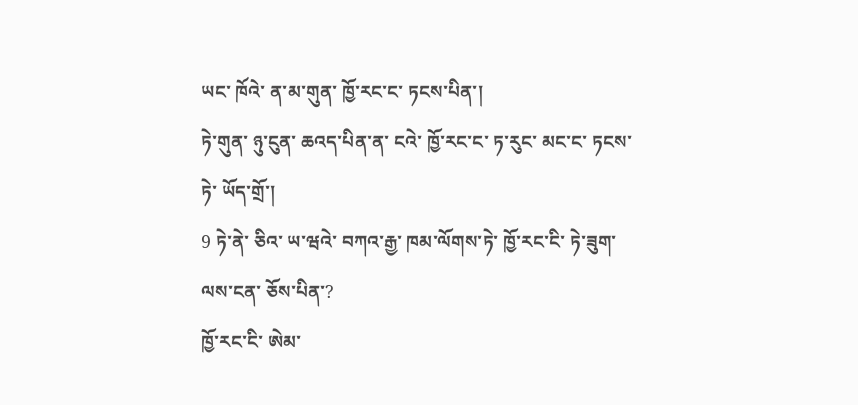ཡང་ ཁོའེ་ ན་མ་གུན་ ཁྱོ་རང་ང་ ཏངས་པིན་།
ཏེ་གུན་ ཉུ་ངུན་ ཆའད་པིན་ན་ ངའེ་ ཁྱོ་རང་ང་ ཏ་རུང་ མང་ང་ ཏངས་ཏེ་ ཡོད་གྲོ་།
9 ཏེ་ནེ་ ཅིའ་ ཡ་ཝའེ་ བཀའ་རྒྱ་ ཁམ་ལོགས་ཏེ་ ཁྱོ་རང་ངི་ ཏེ་ཟུག་ ལས་ངན་ ཅོས་པིན་?
ཁྱོ་རང་ངི་ ཨེམ་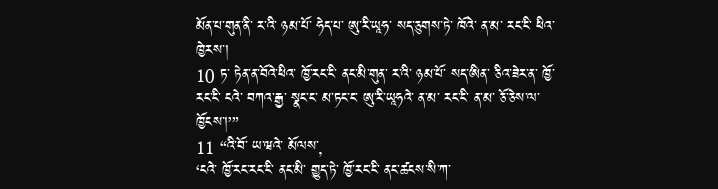མོན་པ་གུན་ནི་ ར་འི་ ཉམ་པོ་ ཧེད་པ་ ཨུ་རི་ཡཱཧ་ སད་ཅུགས་ཏེ་ ཁོའེ་ ན་མ་ རང་ངི་ ཕིའ་ ཁྱེརས་།
10 ཏ་ ཏེན་ན་བོའེ་ཕིའ་ ཁྱོ་རང་ངི་ ནང་མི་གུན་ ར་འི་ ཉམ་པོ་ སད་ཨིན་ ཅིའ་ཟེར་ན་ ཁྱོ་རང་ངི་ ངའེ་ བཀའ་རྒྱ་ སྣང་ང་ མ་ཏང་ང་ ཨུ་རི་ཡཱཧའེ་ ན་མ་ རང་ངི་ ན་མ་ ཅོ་ཅེས་ལ་ ཁྱོངས་།’”
11 “འི་བོ་ ཡ་ཝའེ་ མོལས་,
‘ངའེ་ ཁྱོ་རང་རང་ངི་ ནང་མི་ གྱུད་ཏེ་ ཁྱོ་རང་ངི་ ནང་ཚངས་སི་ཀ་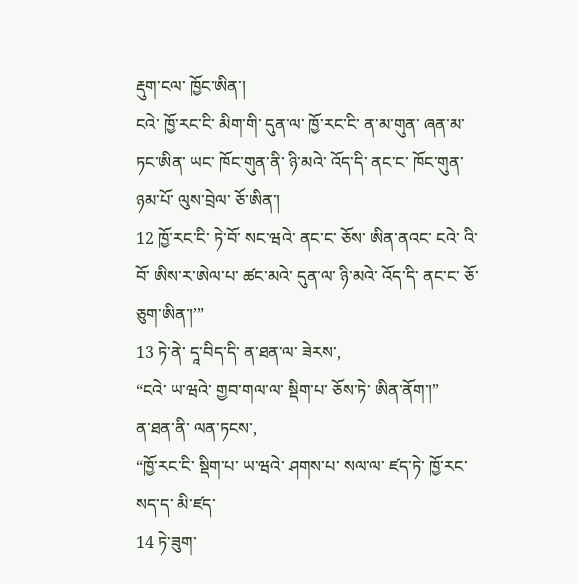རྡུག་ངལ་ ཁྱོང་ཨིན་།
ངའེ་ ཁྱོ་རང་ངི་ མིག་གི་ དུན་ལ་ ཁྱོ་རང་ངི་ ན་མ་གུན་ ཞན་མ་ ཏང་ཨིན་ ཡང་ ཁོང་གུན་ནི་ ཉི་མའེ་ འོད་དི་ ནང་ང་ ཁོང་གུན་ ཉམ་པོ་ ལུས་བྲེལ་ ཅོ་ཨིན་།
12 ཁྱོ་རང་ངི་ ཏེ་བོ་ སང་ཝའེ་ ནང་ང་ ཅོས་ ཨིན་ནའང་ ངའེ་ འི་བོ་ ཨིས་ར་ཨེལ་པ་ ཚང་མའེ་ དུན་ལ་ ཉི་མའེ་ འོད་དི་ ནང་ང་ ཅོ་ཅུག་ཨིན་།’”
13 ཏེ་ནེ་ དཱ་བིད་དི་ ན་ཐན་ལ་ ཟེརས་,
“ངའེ་ ཡ་ཝའེ་ གྱབ་གལ་ལ་ སྡིག་པ་ ཅོས་ཏེ་ ཨིན་ནོག་།”
ན་ཐན་ནི་ ལན་ཏངས་,
“ཁྱོ་རང་ངི་ སྡིག་པ་ ཡ་ཝའེ་ ཤགས་པ་ སལ་ལ་ ཛད་ཏེ་ ཁྱོ་རང་ སད་ད་ མི་ཛད་
14 ཏེ་ཟུག་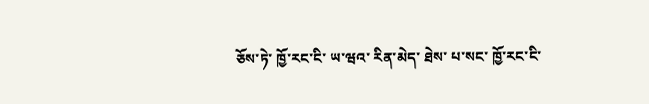ཅོས་ཏེ་ ཁྱོ་རང་ངི་ ཡ་ཝའ་ རིན་མེད་ ཐེས་ པ་སང་ ཁྱོ་རང་ངི་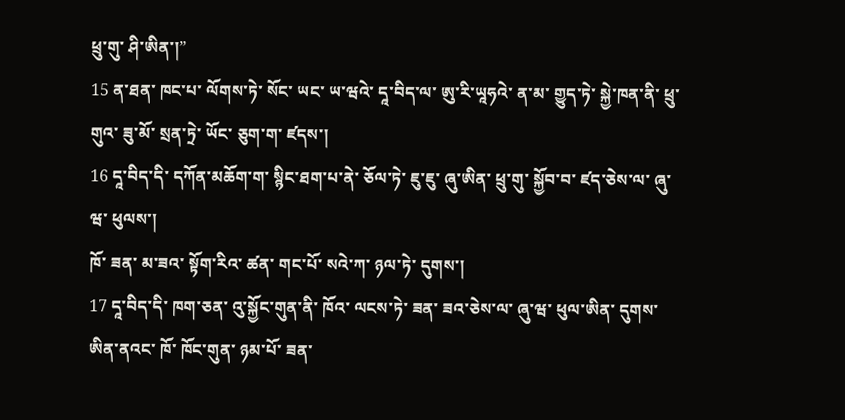ཕྲུ་གུ་ ཤི་ཨིན་།”
15 ན་ཐན་ ཁང་པ་ ལོགས་ཏེ་ སོང་ ཡང་ ཡ་ཝའེ་ དཱ་བིད་ལ་ ཨུ་རི་ཡཱཧའེ་ ན་མ་ གྱུད་ཏེ་ སྐྱེ་ཁན་ནི་ ཕྲུ་གུའ་ ཟུ་མོ་ སྲན་ཏྲེ་ ཡོང་ ཅུག་ག་ ཛདས་།
16 དཱ་བིད་དི་ དཀོན་མཆོག་ག་ སྙིང་ཐག་པ་ནེ་ ཅོལ་ཏེ་ ཇུ་ཇུ་ ཞུ་ཨིན་ ཕྲུ་གུ་ སྐྱོབ་བ་ ཛད་ཅེས་ལ་ ཞུ་ཝ་ ཕུལས་།
ཁོ་ ཟན་ མ་ཟའ་ སྟོག་རིའ་ ཚན་ གང་པོ་ སའེ་ཀ་ ཉལ་ཏེ་ དུགས་།
17 དཱ་བིད་དི་ ཁག་ཅན་ འུ་སྐྱོང་གུན་ནི་ ཁོའ་ ལངས་ཏེ་ ཟན་ ཟའ་ཅེས་ལ་ ཞུ་ཝ་ ཕུལ་ཨིན་ དུགས་ ཨིན་ནའང་ ཁོ་ ཁོང་གུན་ ཉམ་པོ་ ཟན་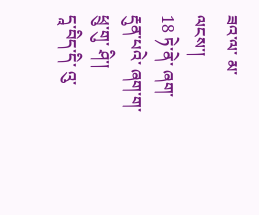ཟའ་ལ་ མ་ ལངས་།
18 ཏེ་ནེ་ ཞག་ རྡུན་པའེ་ ཞག་ག་ ཕྲུ་གུ་ ཤི་།
དཱ་བིད་དི་ འུ་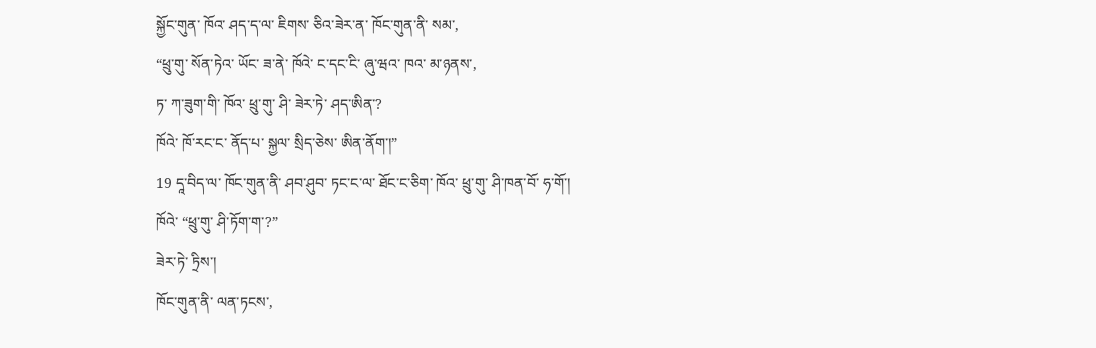སྐྱོང་གུན་ ཁོའ་ ཤད་ད་ལ་ ཇིགས་ ཅིའ་ཟེར་ན་ ཁོང་གུན་ནི་ སམ་,
“ཕྲུ་གུ་ སོན་ཏེའ་ ཡོང་ ཟ་ནེ་ ཁོའེ་ ང་དང་ངི་ ཞུ་ཝའ་ ཁའ་ མ་ཉནས་,
ཏ་ ཀ་ཟུག་གི་ ཁོའ་ ཕྲུ་གུ་ ཤི་ ཟེར་ཏེ་ ཤད་ཨིན་?
ཁོའེ་ ཁོ་རང་ང་ ནོད་པ་ སྐྱལ་ སྲིད་ཅེས་ ཨིན་ནོག་།”
19 དཱ་བིད་ལ་ ཁོང་གུན་ནི་ ཤབ་ཤུབ་ ཏང་ང་ལ་ ཐོང་ང་ཅིག་ ཁོའ་ ཕྲུ་གུ་ ཤི་ཁན་བོ་ ཧ་གོ་།
ཁོའེ་ “ཕྲུ་གུ་ ཤི་ཏོག་ག་?”
ཟེར་ཏེ་ ཏྲིས་།
ཁོང་གུན་ནི་ ལན་ཏངས་,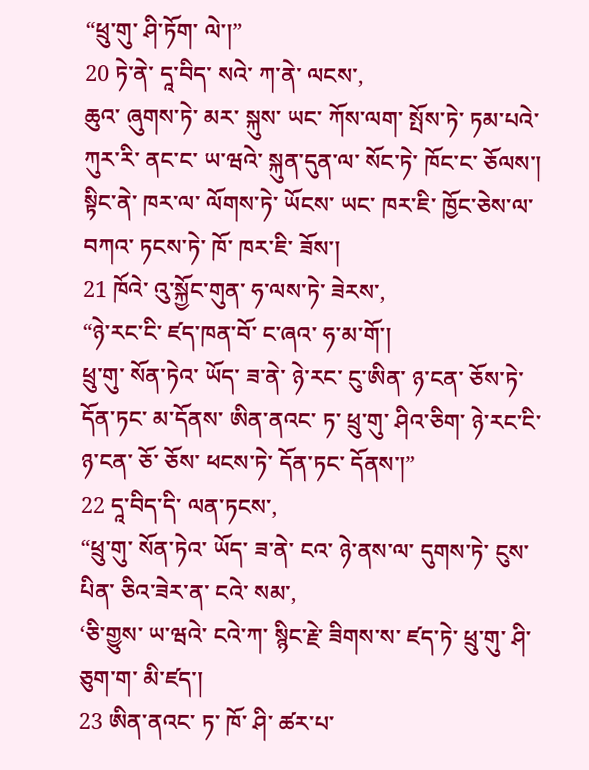“ཕྲུ་གུ་ ཤི་ཏོག་ ལེ་།”
20 ཏེ་ནེ་ དཱ་བིད་ སའེ་ ཀ་ནེ་ ལངས་,
ཆུའ་ ཞུགས་ཏེ་ མར་ སྐུས་ ཡང་ ཀོས་ལག་ སྤོས་ཏེ་ ཏམ་པའེ་ ཀུར་རི་ ནང་ང་ ཡ་ཝའེ་ སྐུན་དུན་ལ་ སོང་ཏེ་ ཁོང་ང་ ཅོལས་།
སྟིང་ནེ་ ཁར་ལ་ ལོགས་ཏེ་ ཡོངས་ ཡང་ ཁར་ཇི་ ཁྱོང་ཅེས་ལ་ བཀའ་ ཏངས་ཏེ་ ཁོ་ ཁར་ཇི་ ཟོས་།
21 ཁོའེ་ འུ་སྐྱོང་གུན་ ཧ་ལས་ཏེ་ ཟེརས་,
“ཉེ་རང་ངི་ ཛད་ཁན་བོ་ ང་ཞའ་ ཧ་མ་གོ་།
ཕྲུ་གུ་ སོན་ཏེའ་ ཡོད་ ཟ་ནེ་ ཉེ་རང་ ངུ་ཨིན་ ཉ་ངན་ ཅོས་ཏེ་ དོན་ཏང་ མ་དོནས་ ཨིན་ནའང་ ཏ་ ཕྲུ་གུ་ ཤིའ་ཅིག་ ཉེ་རང་ངི་ ཉ་ངན་ ཅོ་ ཅོས་ ཕངས་ཏེ་ དོན་ཏང་ དོནས་།”
22 དཱ་བིད་དི་ ལན་ཏངས་,
“ཕྲུ་གུ་ སོན་ཏེའ་ ཡོད་ ཟ་ནེ་ ངའ་ ཉེ་ནས་ལ་ དུགས་ཏེ་ ངུས་པིན་ ཅིའ་ཟེར་ན་ ངའེ་ སམ་,
‘ཅི་གྱུས་ ཡ་ཝའེ་ ངའེ་ཀ་ སྙིང་རྗེ་ ཟིགས་ས་ ཛད་ཏེ་ ཕྲུ་གུ་ ཤི་ཅུག་ག་ མི་ཛད་།
23 ཨིན་ནའང་ ཏ་ ཁོ་ ཤི་ ཚར་པ་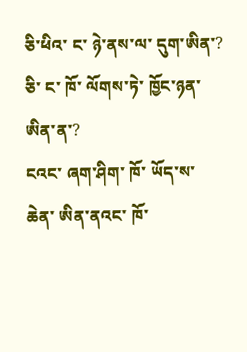ཅི་ཕིའ་ ང་ ཉེ་ནས་ལ་ དུག་ཨིན་?
ཅི་ ང་ ཁོ་ ལོགས་ཏེ་ ཁྱོང་ཉན་ཨིན་ན་?
ངའང་ ཞག་ཤིག་ ཁོ་ ཡོད་ས་ ཆེན་ ཨིན་ནའང་ ཁོ་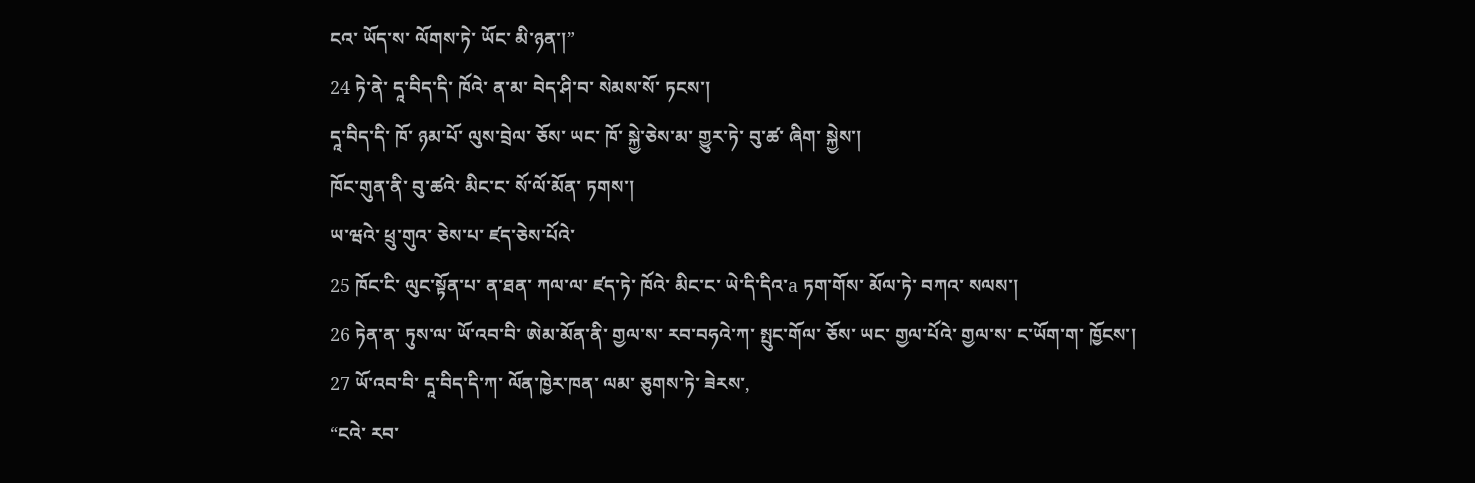ངའ་ ཡོད་ས་ ལོགས་ཏེ་ ཡོང་ མི་ཉན་།”
24 ཏེ་ནེ་ དཱ་བིད་དི་ ཁོའེ་ ན་མ་ བེད་ཤི་བ་ སེམས་སོ་ ཏངས་།
དཱ་བིད་དི་ ཁོ་ ཉམ་པོ་ ལུས་བྲེལ་ ཅོས་ ཡང་ ཁོ་ སྐྱེ་ཅེས་མ་ གྱུར་ཏེ་ བུ་ཚ་ ཞིག་ སྐྱེས་།
ཁོང་གུན་ནི་ བུ་ཚའེ་ མིང་ང་ སོ་ལོ་མོན་ ཏགས་།
ཡ་ཝའེ་ ཕྲུ་གུའ་ ཅེས་པ་ ཛད་ཅེས་པོའེ་
25 ཁོང་ངི་ ལུང་སྟོན་པ་ ན་ཐན་ ཀལ་ལ་ ཛད་ཏེ་ ཁོའེ་ མིང་ང་ ཡེ་དི་དིའ་a ཏག་གོས་ མོལ་ཏེ་ བཀའ་ སལས་།
26 ཏེན་ན་ ཏུས་ལ་ ཡོ་འབ་བི་ ཨེམ་མོན་ནི་ གྱལ་ས་ རབ་བཧའེ་ཀ་ སྤུང་གོལ་ ཅོས་ ཡང་ གྱལ་པོའེ་ གྱལ་ས་ ང་ཡོག་ག་ ཁྱོངས་།
27 ཡོ་འབ་བི་ དཱ་བིད་དི་ཀ་ ལོན་ཁྱེར་ཁན་ ལམ་ ཅུགས་ཏེ་ ཟེརས་,
“ངའེ་ རབ་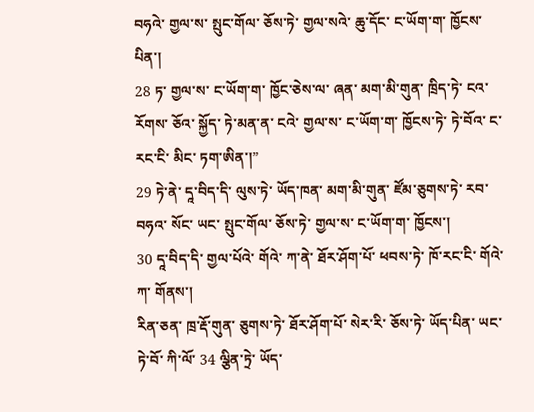བཧའེ་ གྱལ་ས་ སྤུང་གོལ་ ཅོས་ཏེ་ གྱལ་སའེ་ ཆུ་དོང་ ང་ཡོག་ག་ ཁྱོངས་པིན་།
28 ཏ་ གྱལ་ས་ ང་ཡོག་ག་ ཁྱོང་ཅེས་ལ་ ཞན་ མག་མི་གུན་ ཁྲིད་ཏེ་ ངའ་ རོགས་ ཅོའ་ སྐྱོད་ ཏེ་མན་ན་ ངའེ་ གྱལ་ས་ ང་ཡོག་ག་ ཁྱོངས་ཏེ་ ཏེ་བོའ་ ང་རང་ངི་ མིང་ ཏག་ཨིན་།”
29 ཏེ་ནེ་ དཱ་བིད་དི་ ལུས་ཏེ་ ཡོད་ཁན་ མག་མི་གུན་ ཛོམ་ཅུགས་ཏེ་ རབ་བཧའ་ སོང་ ཡང་ སྤུང་གོལ་ ཅོས་ཏེ་ གྱལ་ས་ ང་ཡོག་ག་ ཁྱོངས་།
30 དཱ་བིད་དི་ གྱལ་པོའེ་ གོའེ་ ཀ་ནེ་ ཐོར་ཤོག་པོ་ ཕབས་ཏེ་ ཁོ་རང་ངི་ གོའེ་ཀ་ གོནས་།
རིན་ཅན་ ཁྲ་རྡོ་གུན་ ཅུགས་ཏེ་ ཐོར་ཤོག་པོ་ སེར་རི་ ཅོས་ཏེ་ ཡོད་པིན་ ཡང་ ཏེ་བོ་ ཀི་ལོ་ 34 ལྕིན་ཏྲེ་ ཡོད་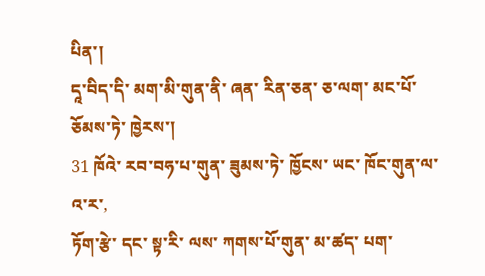པིན་།
དཱ་བིད་དི་ མག་མི་གུན་ནི་ ཞན་ རིན་ཅན་ ཅ་ལག་ མང་པོ་ ཅོམས་ཏེ་ ཁྱེརས་།
31 ཁོའེ་ རབ་བཧ་པ་གུན་ ཟུམས་ཏེ་ ཁྱོངས་ ཡང་ ཁོང་གུན་ལ་ འ་ར་,
ཏོག་རྩེ་ དང་ སྟ་རི་ ལས་ ཀགས་པོ་གུན་ མ་ཚད་ པག་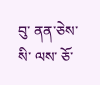བུ་ ནན་ཅེས་སི་ ལས་ ཅོ་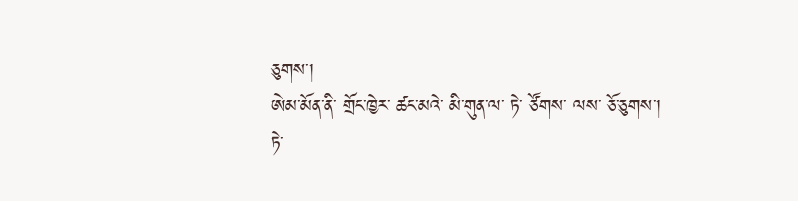ཅུགས་།
ཨེམ་མོན་ནི་ གྲོང་ཁྱེར་ ཚང་མའེ་ མི་གུན་ལ་ ཏེ་ ཙོགས་ ལས་ ཅོ་ཅུགས་།
ཏེ་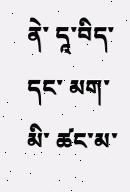ནེ་ དཱ་བིད་ དང་ མག་མི་ ཚང་མ་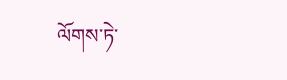ལོགས་ཏེ་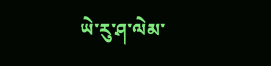ཡེ་རུ་ཤ་ལེམ་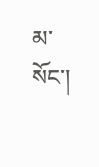མ་ སོང་།